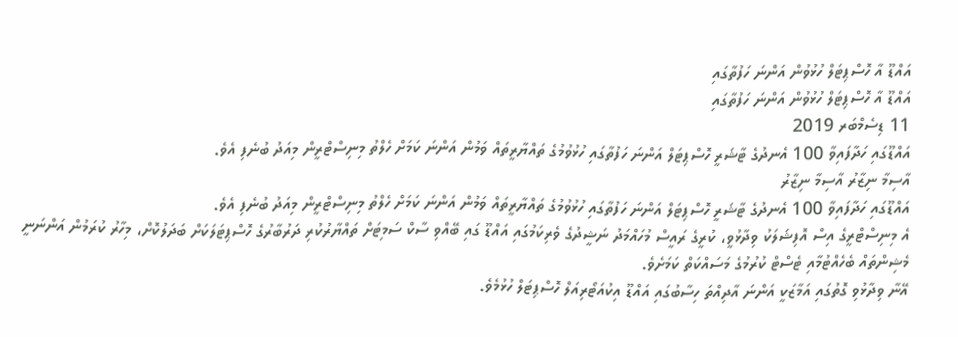އައްޑޫ އާ ހޮސްޕިޓަލް ހުޅުވުން އަންނަ ހަފުތާގައި
އައްޑޫ އާ ހޮސްޕިޓަލް ހުޅުވުން އަންނަ ހަފުތާގައި
11 ޑިސެމްބަރ 2019
އައްޑޫގައި ހަދާފައިވާ 100 އެނދުގެ ޓާޝަރީ ހޮސްޕިޓަލް އަންނަ ހަފުތާގައި ހުޅުވުމުގެ ތައްޔާރީތައް ވަމުން އަންނަ ކަމަށް ހެލްތު މިނިސްޓްރީން މިއަދު ބުނެފި އެވެ.
އާސިމާ ނިޒާރު އާސިމާ ނިޒާރު
އައްޑޫގައި ހަދާފައިވާ 100 އެނދުގެ ޓާޝަރީ ހޮސްޕިޓަލް އަންނަ ހަފުތާގައި ހުޅުވުމުގެ ތައްޔާރީތައް ވަމުން އަންނަ ކަމަށް ހެލްތު މިނިސްޓްރީން މިއަދު ބުނެފި އެވެ.
އެ މިނިސްޓްރީގެ އިސް އޮފިޝަލަކު ވިދާޅުވީ، ކުރީގެ ރައީސް މުހައްމަދު ނަޝީދުގެ ވެރިކަމުގައި އައްޑޫ ގައި ބޭއްވި ސާކް ސަމިޓަށް ތައްޔާރުކުރި ދަރުބާރުގެ ހޮސްޕިޓަލަކަށް ބަދަލުކޮށް، މިހާރު ކުރަމުން އަންނަނީ މެޝިންތައް ބެހެއްޓުމާއި ޓެސްޓް ކުރުމުގެ މަސައްކަތް ކަމަށެވެ.
އޭނާ ވިދާޅުވި ގޮތުގައި އަމާޒަކީ އަންނަ އާދިއްތަ ހިސާބުގައި އައްޑޫ އިކުއަޓޯރިއަލް ހޮސްޕިޓަލް ހުޅުމެވެ.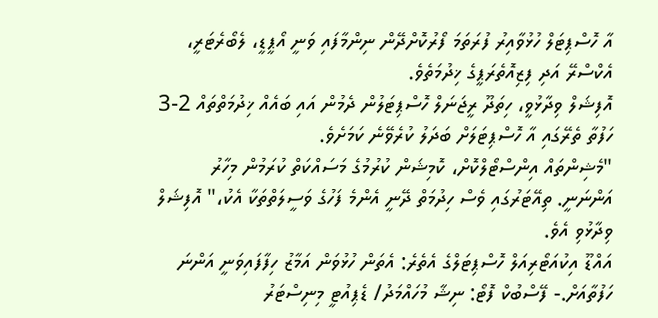އާ ހޮސްޕިޓަލް ހުޅުވާއިރު ފުރަތަމަ ފޯރުކޮށްދޭން ނިންމާފައި ވަނީ އޯޕީޑީ، ލެބޯރެޓަރީ، އެކްސްރޭ އަދި ފިޒިއޮތެރަޕީގެ ޚިދުމަތެވެ.
އޮފިޝަލް ވިދާޅުވީ، ހިތަދޫ ރީޖަނަލް ހޮސްޕިޓަލުން ދެމުން އައި ބައެއް ޚިދުމަތްތައް 2-3 ހަފުތާ ތެރޭގައި އާ ހޮސްޕިޓަލަށް ބަދަލު ކުރެވޭނެ ކަމަށެވެ.
"މެޝިންތައް އިންސްޓޯލްކޮށް، ކޮމިޝަން ކުރުމުގެ މަސައްކަތް ކުރަމުން މިހާރު އަންނަނީ. ތިއޭޓަރުގައި ވެސް ހިދުމަތް ދޭނީ އެންމެ ފަހުގެ ވަސީލަތްތަކާ އެކު،" އޮފިޝަލް ވިދާޅުވި އެވެ.
އައްޑޫ އިކުއަޓޯރިއަލް ހޮސްޕިޓަލްގެ އެތެރެ: އެތަން ހުޅުވަން އަމާޒު ހިފާފައިވަނީ އަންނަ ހަފުތާއަށް.- ފޭސްބުކް ފޮޓޯ: ނިޝާ މުހައްމަދު/ ޑެޕިއުޓީ މިނިސްޓަރު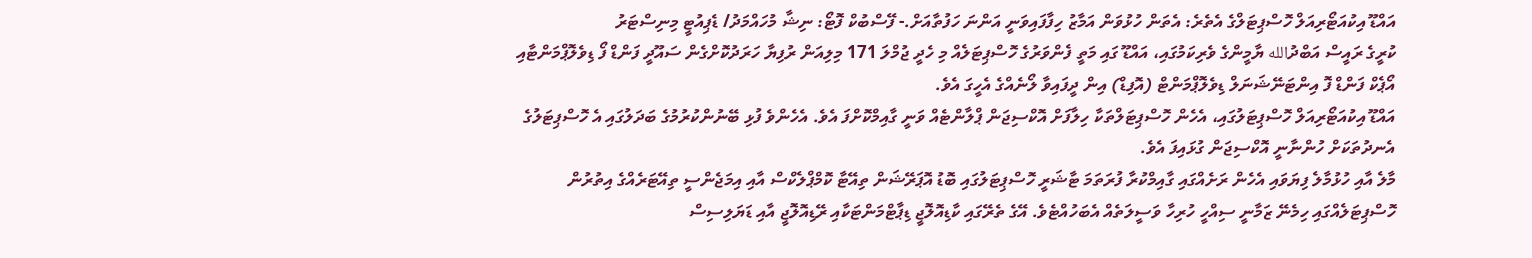އައްޑޫ އިކުއަޓޯރިއަލް ހޮސްޕިޓަލްގެ އެތެރެ: އެތަން ހުޅުވަން އަމާޒު ހިފާފައިވަނީ އަންނަ ހަފުތާއަށް.- ފޭސްބުކް ފޮޓޯ: ނިޝާ މުހައްމަދު/ ޑެޕިއުޓީ މިނިސްޓަރު
ކުރީގެ ރައީސް އަބްދުالله ޔާމީންގެ ވެރިކަމުގައި، އައްޑޫ ގައި މަތީ ފެންވަރުގެ ހޮސްޕިޓަލެއް މި ހެދީ ޖުމްލަ 171 މިލިއަން ރުފިޔާ ހަރަދުކޮށްގެން ސައޫދީ ފަންޑް ފޯ ޑިވެލޮޕްމަންޓާއި އޯޕެކް ފަންޑް ފޮ އިންޓަނޭޝަނަލް ޑިވެލޮޕްމަންޓް (އޮފިޑް) އިން ދީފައިވާ ލޯނެއްގެ އެހީގަ އެވެ.
އައްޑޫ އިކުއަޓޯރިއަލް ހޮސްޕިޓަލުގައި، އެހެން ހޮސްޕިޓަލްތަކާ ހިލާފަށް އޮކްސިޖަން ޕްލާންޓެއް ވަނީ ގާއިމްކޮށްފަ އެވެ. އެހެންވެ ފުޅި ބޭނުންކުރުމުގެ ބަދަލުގައި އެ ހޮސްޕިޓަލުގެ އެނދުތަކަށް ހުންނާނީ އޮކްސިޖަން ގުޅައިފަ އެވެ.
މާލެ އާއި ހުޅުމާލެ ފިޔަވައި އެހެން ރަށެއްގައި ގާއިމްކުރާ ފުރަތަމަ ޓާޝަރީ ހޮސްޕިޓަލުގައި ބޮޑު އޮޕަރޭޝަން ތިއޭޓާ ކޮމްޕްލެކްސް އާއި އިމަޖެންސީ ތިއޭޓަރެއްގެ އިތުރުން ހޮސްޕިޓަލެއްގައި ހިމެނޭ ޒަމާނީ ސިއްހީ ހުރިހާ ވަސީލަތެއް އެބަހުއްޓެވެ. އޭގެ ތެރޭގައި ކާޑިއޮލޮޖީ ޑިޕާޓްމަންޓަކާއި ރޭޑިއޮލޮޖީ އާއި ޑަޔަލިސިސް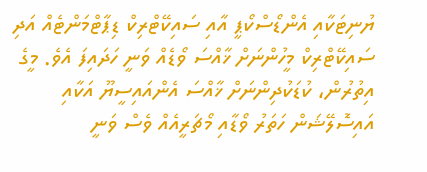ޔުނިޓަކާއި އެންޑޯސްކޯޕީ އާއި ސައިކޭޓްރިކް ޑިޕާޓްމަންޓެއް އަދި ސައިކޭޓްރިކް މީހުންނަށް ޚާއްސަ ވޯޑެއް ވަނީ ހަދައިފަ އެވެ. މީގެ އިތުރުން، ކުޑަކުދިންނަށް ޚާއްސަ އެންއައިސީޔޫ އަކާއި އައިސޮލޭޝަން ހަތަރު ވޯޑާއި މޯޗަރީއެއް ވެސް ވަނީ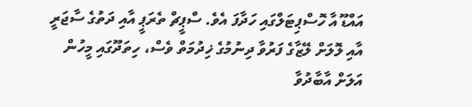އައްޑޫ އާ ހޮސްޕިޓަލްގައި ހަދާފަ އެވެ. ސްޕީޗް ތެރަޕީ އާއި ދަތުގެ ސާޖަރީ އާއި ލޮލަށް ލޭޒާގެ ފަރުވާ ދިނުމުގެ ޚިދުމަތް ވެސް، ހިތަދޫގައި މީހުން އަލަށް އާބާދުވާ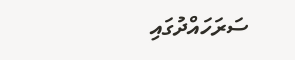ސަރަހައްދުގައި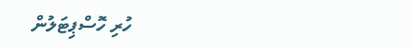ހުރި ހޮސްޕިޓަލުން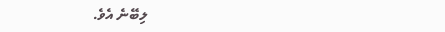ލިބޭނެ އެވެ.